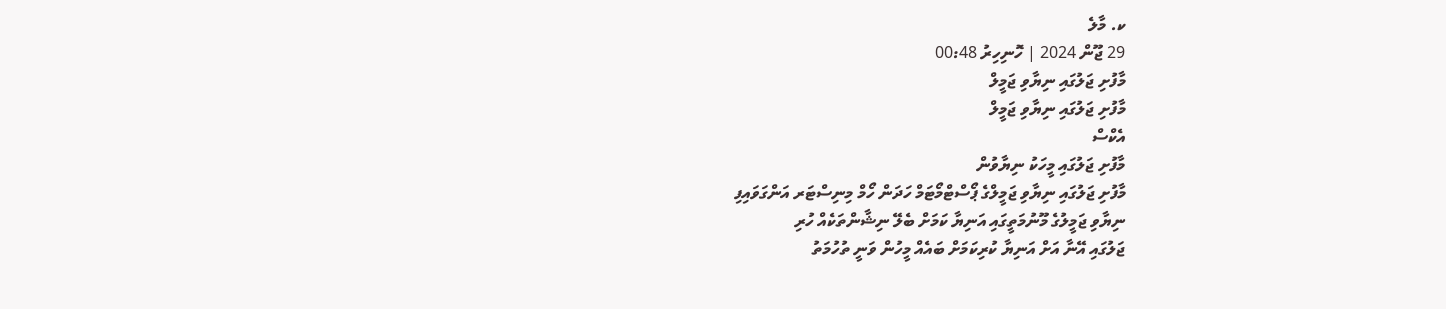ކ. މާލެ
29 ޖޫން 2024 | ހޮނިހިރު 00:48
މާފުށި ޖަލުގައި ނިޔާވި ޖަމީލް
މާފުށި ޖަލުގައި ނިޔާވި ޖަމީލް
އެކްސް
މާފުށި ޖަލުގައި މީހަކު ނިޔާވުން
މާފުށި ޖަލުގައި ނިޔާވި ޖަމީލްގެ ޕޯސްޓްމޯޓަމް ހަދަން ހޯމް މިނިސްޓަރ އަންގަވައިފި
ނިޔާވި ޖަމީލުގެ މޫނުމަތީގައި އަނިޔާ ކަމަށް ބެލޭ ނިޝާންތަކެއް ހުރި
ޖަލުގައި އޭނާ އަށް އަނިޔާ ކުރިކަމަށް ބައެއް މީހުން ވަނީ ތުހުމަތު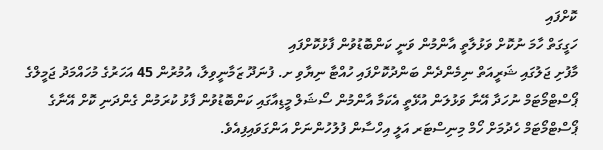ކޮށްފައި
ހަގީގަތް ހާމަ ނުކޮށް ވަޅުލާތީ އާންމުން ވަނީ ކަންބޮޑުވުން ފާޅުކޮށްފައި
މާފުށި ޖަލުގައި ޝަރީއަތް ނިމެންދެން ބަންދުކޮށްފައި ހުއްޓާ ނިޔާވި ށ. ފުނަދޫ ޒަމާނީވިލާ، އުމުރުން 45 އަހަރުގެ މުހައްމަދު ޖަމީލްގެ ޕޯސްޓްމޯޓަމް ނުހަދާ އޭނާ ވަޅުލަން އުޅޭތީ އެކަމާ އާންމުން ސޯޝަލް މީޑިއާގައި ކަންބޮޑުވުން ފާޅު ކުރަމުން ގެންދަނި ކޮށް އޭނާގެ ޕޯސްޓްމޯޓަމް ހެދުމަށް ހޯމް މިނިސްޓަރ އަލީ އިހްސާން ފުލުހުންނަށް އަންގަވައިފިއެވެ.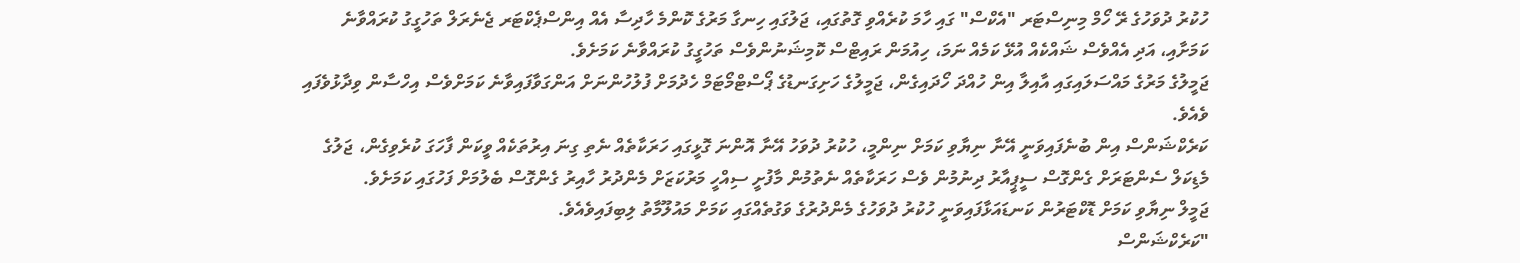ހުކުރު ދުވަހުގެ ރޭ ހޯމް މިނިސްޓަރ "އެކްސް" ގައި ހާމަ ކުރެއްވި ގޮތުގައި، ޖަލުގައި ހިނގާ މަރުގެ ކޮންމެ ހާދިސާ އެއް އިންސްޕެކްޓަރ ޖެނެރަލް ތަހުގީގު ކުރައްވާނެ ކަމަށާއި، އަދި އެއްވެސް ޝައްކެއް އުޅޭ ކަމެއް ނަމަ، ހިއުމަން ރައިޓްސް ކޮމިޝަނުންވެސް ތަހުގީގު ކުރައްވާނެ ކަމަށެވެ.
ޖަމީލުގެ މަރުގެ މައްސަލައިގައި އާއިލާ އިން ހުއްދަ ހޯދައިގެން، ޖަމީލުގެ ހަށިގަނޑުގެ ޕޯސްޓްމޯޓަމް ހެދުމަށް ފުލުހުންނަށް އަންގަވާފައިވާނެ ކަމަށްވެސް އިހްސާން ވިދާޅުވެފައި ވެއެވެ.
ކަރެކްޝަންސް އިން ބުނެފައިވަނީ އޭނާ ނިޔާވި ކަމަށް ނިންމީ، ހުކުރު ދުވަހު އޭނާ އޮންނަ ގޮޅީގައި ހަރަކާތެއް ނެތި ގިނަ އިރުތަކެއް ވީކަން ފާހަގަ ކުރެވިގެން، ޖަލުގެ މެޑިކަލް ސެންޓަރަށް ގެންގޮސް ސީޕީއާރު ދިނުމުން ވެސް ހަރަކާތެއް ނެތުމުން މާފުށީ ސިއްހީ މަރުކަޒަށް މެންދުރު ހާއިރު ގެންގޮސް ބެލުމަށް ފަހުގައި ކަމަށެވެ.
ޖަމީލް ނިޔާވި ކަމަށް ޑޮކްޓަރުން ކަނޑައަޅާފައިވަނީ ހުކުރު ދުވަހުގެ މެންދުރުގެ ވަގުތެއްގައި ކަމަށް މައުލޫމާތު ލިބިފައިވެއެވެ.
"ކަރެކްޝަންސް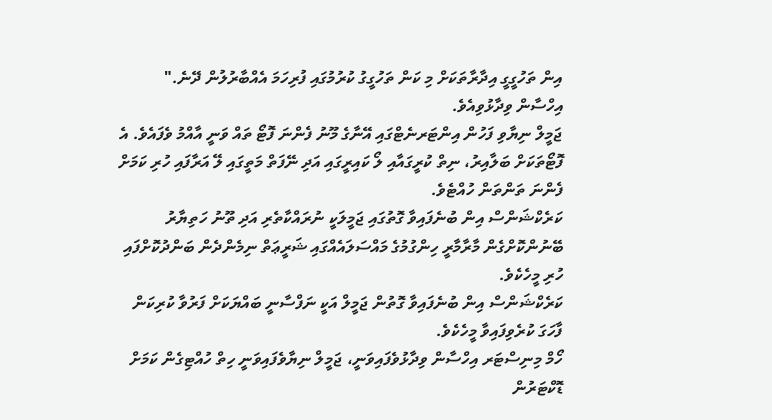އިން ތަހުގީގީ އިދާރާތަކަށް މި ކަން ތަހުގީގު ކުރުމުގައި ފުރިހަމަ އެއްބާރުލުން ދޭނެ." އިހްސާން ވިދާޅުވިއެވެ.
ޖަމީލް ނިޔާވި ފަހުން އިންޓަރނެޓްގައި އޭނާގެ މޫނު ފެންނަ ފޮޓޯ ތައް ވަނީ އާއްމު ވެފައެވެ. އެ ފޮޓޯތަކަށް ބަލާއިރު، ނިތް ކުރީގައާއި ލޯ ކައިރީގައި އަދި ނޭފަތް މަތީގައި ލޭ އަރާފައި ހުރި ކަމަށް ފެންނަ ތަންތަން ހުއްޓެވެ.
ކަރެކްޝަންސް އިން ބުނެފައިވާ ގޮތުގައި ޖަމީލަކީ ނުރައްކާތެރި އަދި ތޫނު ހަތިޔާރު ބޭނުންކޮށްގެން މާރާމާރީ ހިންގުމުގެ މައްސަލައެއްގައި ޝަރީޢަތް ނިމެންދެން ބަންދުކޮށްފައި ހުރި މީހެކެވެ.
ކަރެކްޝަންސް އިން ބުނެފައިވާ ގޮތުން ޖަމީލް އަކީ ނަފްސާނީ ބައްޔަކަށް ފަރުވާ ކުރިކަން ފާހަގަ ކުރެވިފައިވާ މީހެކެވެ.
ހޯމް މިނިސްޓަރ އިހްސާން ވިދާޅުވެފައިވަނީ، ޖަމީލް ނިޔާވެފައިވަނީ ހިތް ހުއްޓިގެން ކަމަށް ޑޮކްޓަރުން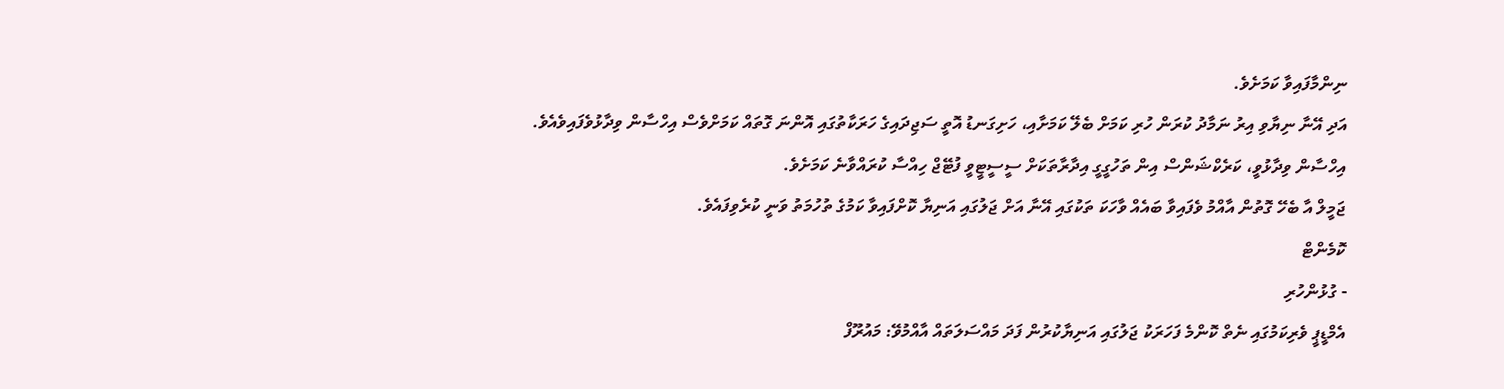ނިންމާފައިވާ ކަމަށެވެ.
އަދި އޭނާ ނިޔާވި އިރު ނަމާދު ކުރަން ހުރި ކަމަށް ބެލޭ ކަމަށާއި، ހަށިގަނޑު އޮތީ ސަޖިދައިގެ ހަރަކާތުގައި އޮންނަ ގޮތައް ކަމަށްވެސް އިހްސާން ވިދާޅުވެފައިވެއެވެ.
އިހްސާން ވިދާޅުވީ، ކަރެކްޝަންސް އިން ތަހުގީގީ އިދާރާތަކަށް ސީސީޓީވީ ފުޓޭޖް ހިއްސާ ކުރައްވާނެ ކަމަށެވެ.
ޖަމީލް އާ ބެހޭ ގޮތުން އާއްމު ވެފައިވާ ބައެއް ވާހަކަ ތަކުގައި އޭނާ އަށް ޖަލުގައި އަނިޔާ ކޮށްފައިވާ ކަމުގެ ތުހުމަތު ވަނީ ކުރެވިފައެވެ.
ކޮމެންޓް
- ގުޅުންހުރި
އެމްޑީޕީ ވެރިކަމުގައި ނެތް ކޮންމެ ފަހަރަކު ޖަލުގައި އަނިޔާކުރުން ފަދަ މައްސަލަތައް އާއްމުވޭ: މައުރޫފް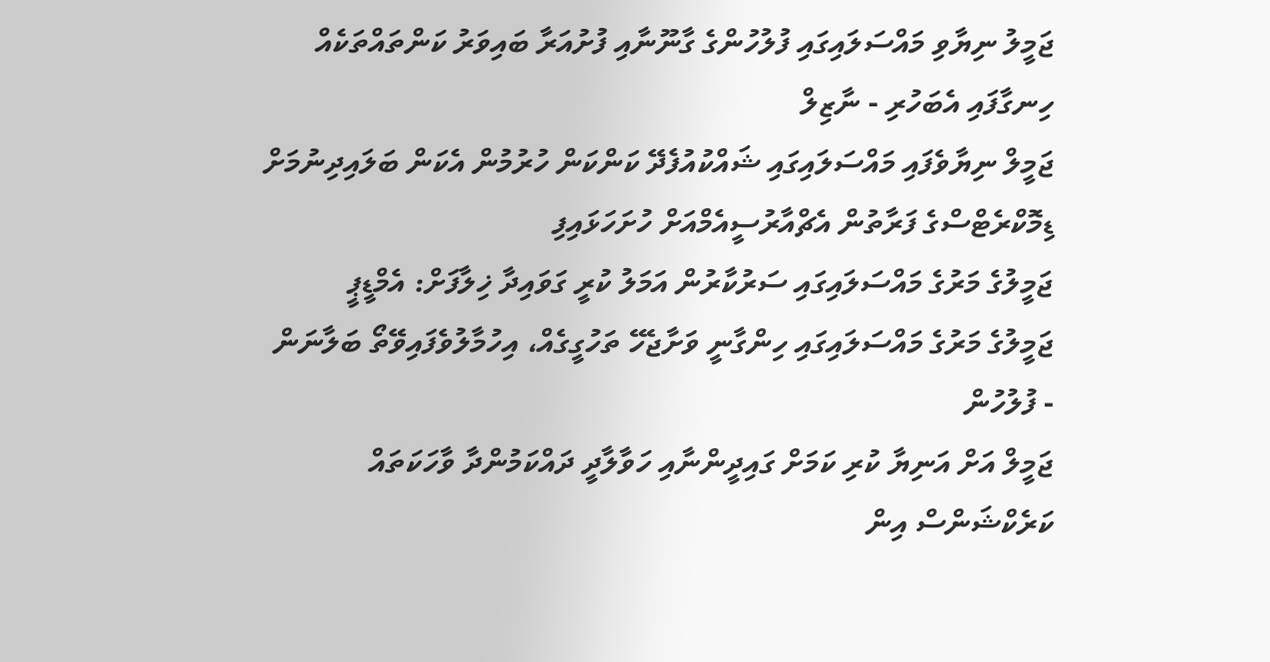ޖަމީލު ނިޔާވި މައްސަލައިގައި ފުލުހުންގެ ގާނޫނާއި ފުށުއަރާ ބައިވަރު ކަންތައްތަކެއް ހިނގާފައި އެބަހުރި - ނާޒިލް
ޖަމީލް ނިޔާވެފައި މައްސަލައިގައި ޝައްކުއުފެދޭ ކަންކަން ހުރުމުން އެކަން ބަލައިދިނުމަށް ޑިމޮކްރެޓްސްގެ ފަރާތުން އެޗްއާރުސީއެމްއަށް ހުށަހަޅައިފި
ޖަމީލުގެ މަރުގެ މައްސަލައިގައި ސަރުކާރުން އަމަލު ކުރީ ގަވައިދާ ޚިލާފަށް: އެމްޑީޕީ
ޖަމީލުގެ މަރުގެ މައްސަލައިގައި ހިންގާނީ ވަށާޖެހޭ ތަހުގީގެއް، އިހުމާލުވެފައިވޭތޯ ބަލާނަން - ފުލުހުން
ޖަމީލް އަށް އަނިޔާ ކުރި ކަމަށް ގައިދީންނާއި ހަވާލާދީ ދައްކަމުންދާ ވާހަކަތައް ކަރެކްޝަންސް އިން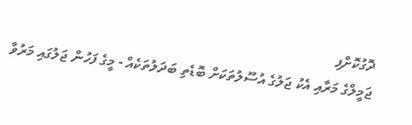ދޮގުކޮށްފި
ޖަމީލްގެ މަރާއި އެކު ޖަލުގެ އުސޫލުތަކަށް ބޮޑެތި ބަދަލުތަކެއް - މީގެ ފަހުން ޖަލުގައި މަރުވާ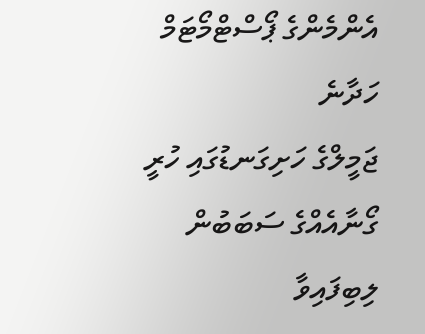އެންމެންގެ ޕޯސްޓްމޯޓަމް ހަދާނެ
ޖަމީލްގެ ހަށިގަނޑުގައި ހުރީ ގޯނާއެއްގެ ސަބަބުން ލިބިފައިވާ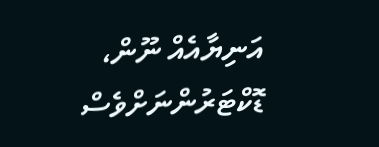އަނިޔާއެއް ނޫން، ޑޮކްޓަރުންނަށްވެސް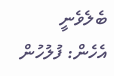ބެލެވެނީ އެހެން: ފުލުހުން